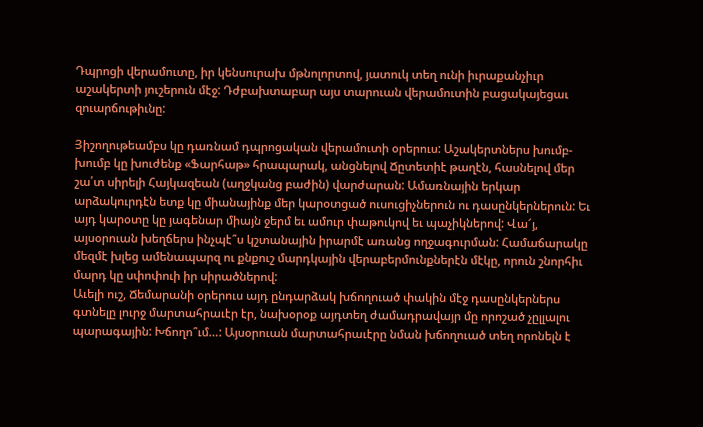Դպրոցի վերամուտը, իր կենսուրախ մթնոլորտով, յատուկ տեղ ունի իւրաքանչիւր աշակերտի յուշերուն մէջ: Դժբախտաբար այս տարուան վերամուտին բացակայեցաւ զուարճութիւնը:

Յիշողութեամբս կը դառնամ դպրոցական վերամուտի օրերուս: Աշակերտներս խումբ-խումբ կը խուժենք «Ֆարհաթ» հրապարակ, անցնելով Ճըտետիէ թաղէն, հասնելով մեր շա՛տ սիրելի Հայկազեան (աղջկանց բաժին) վարժարան: Ամառնային երկար արձակուրդէն ետք կը միանայինք մեր կարօտցած ուսուցիչներուն ու դասընկերներուն: Եւ այդ կարօտը կը յագենար միայն ջերմ եւ ամուր փաթուկով եւ պաչիկներով: Վա՜յ, այսօրուան խեղճերս ինչպէ՞ս կշտանային իրարմէ առանց ողջագուրման: Համաճարակը մեզմէ խլեց ամենապարզ ու քնքուշ մարդկային վերաբերմունքներէն մէկը, որուն շնորհիւ մարդ կը սփոփուի իր սիրածներով:
Աւելի ուշ, Ճեմարանի օրերուս այդ ընդարձակ խճողուած փակին մէջ դասընկերներս գտնելը լուրջ մարտահրաւէր էր, նախօրօք այդտեղ ժամադրավայր մը որոշած չըլլալու պարագային: Խճողո՞ւմ…: Այսօրուան մարտահրաւէրը նման խճողուած տեղ որոնելն է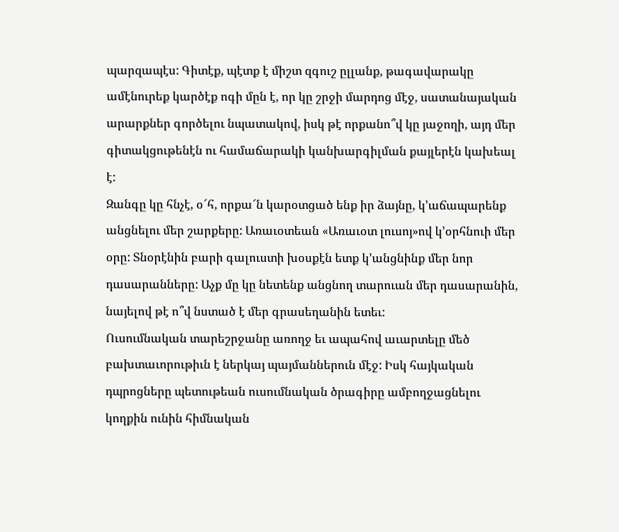պարզապէս: Գիտէք, պէտք է միշտ զգուշ ըլլանք, թագավարակը ամէնուրեք կարծէք ոգի մըն է, որ կը շրջի մարդոց մէջ, սատանայական արարքներ գործելու նպատակով, իսկ թէ որքանո՞վ կը յաջողի, այդ մեր գիտակցութենէն ու համաճարակի կանխարգիլման քայլերէն կախեալ է:
Զանգը կը հնչէ, օ՜հ, որքա՜ն կարօտցած ենք իր ձայնը, կ’աճապարենք անցնելու մեր շարքերը: Առաւօտեան «Առաւօտ լուսոյ»ով կ’օրհնուի մեր օրը: Տնօրէնին բարի գալուստի խօսքէն ետք կ’անցնինք մեր նոր դասարանները: Աչք մը կը նետենք անցնող տարուան մեր դասարանին, նայելով թէ ո՞վ նստած է մեր գրասեղանին ետեւ:
Ուսումնական տարեշրջանը առողջ եւ ապահով աւարտելը մեծ բախտաւորութիւն է ներկայ պայմաններուն մէջ: Իսկ հայկական դպրոցները պետութեան ուսումնական ծրագիրը ամբողջացնելու կողքին ունին հիմնական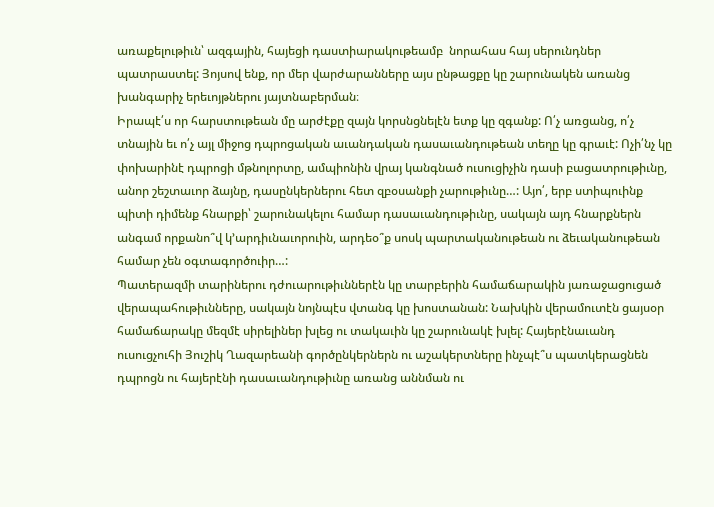առաքելութիւն՝ ազգային, հայեցի դաստիարակութեամբ  նորահաս հայ սերունդներ պատրաստել: Յոյսով ենք, որ մեր վարժարանները այս ընթացքը կը շարունակեն առանց խանգարիչ երեւոյթներու յայտնաբերման։
Իրապէ՛ս որ հարստութեան մը արժէքը զայն կորսնցնելէն ետք կը զգանք: Ո՛չ առցանց, ո՛չ տնային եւ ո՛չ այլ միջոց դպրոցական աւանդական դասաւանդութեան տեղը կը գրաւէ: Ոչի՛նչ կը փոխարինէ դպրոցի մթնոլորտը, ամպիոնին վրայ կանգնած ուսուցիչին դասի բացատրութիւնը, անոր շեշտաւոր ձայնը, դասընկերներու հետ զբօսանքի չարութիւնը…: Այո՛, երբ ստիպուինք պիտի դիմենք հնարքի՝ շարունակելու համար դասաւանդութիւնը, սակայն այդ հնարքներն անգամ որքանո՞վ կ’արդիւնաւորուին, արդեօ՞ք սոսկ պարտականութեան ու ձեւականութեան  համար չեն օգտագործուիր…:
Պատերազմի տարիներու դժուարութիւններէն կը տարբերին համաճարակին յառաջացուցած վերապահութիւնները, սակայն նոյնպէս վտանգ կը խոստանան: Նախկին վերամուտէն ցայսօր համաճարակը մեզմէ սիրելիներ խլեց ու տակաւին կը շարունակէ խլել: Հայերէնաւանդ ուսուցչուհի Յուշիկ Ղազարեանի գործընկերներն ու աշակերտները ինչպէ՞ս պատկերացնեն դպրոցն ու հայերէնի դասաւանդութիւնը առանց աննման ու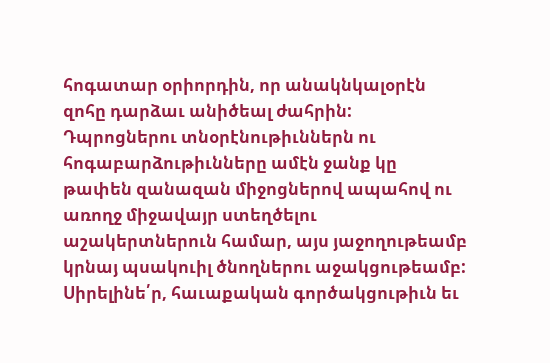հոգատար օրիորդին, որ անակնկալօրէն զոհը դարձաւ անիծեալ ժահրին:
Դպրոցներու տնօրէնութիւններն ու հոգաբարձութիւնները ամէն ջանք կը թափեն զանազան միջոցներով ապահով ու առողջ միջավայր ստեղծելու աշակերտներուն համար, այս յաջողութեամբ կրնայ պսակուիլ ծնողներու աջակցութեամբ:
Սիրելինե՛ր, հաւաքական գործակցութիւն եւ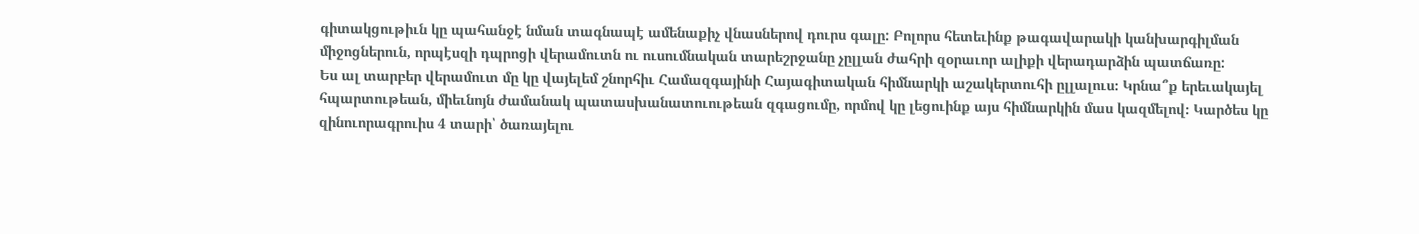գիտակցութիւն կը պահանջէ նման տագնապէ ամենաքիչ վնասներով դուրս գալը: Բոլորս հետեւինք թագավարակի կանխարգիլման միջոցներուն, որպէսզի դպրոցի վերամուտն ու ուսումնական տարեշրջանը չըլլան ժահրի զօրաւոր ալիքի վերադարձին պատճառը:
Ես ալ տարբեր վերամուտ մը կը վայելեմ շնորհիւ Համազգայինի Հայագիտական հիմնարկի աշակերտուհի ըլլալուս։ Կրնա՞ք երեւակայել հպարտութեան, միեւնոյն ժամանակ պատասխանատուութեան զգացումը, որմով կը լեցուինք այս հիմնարկին մաս կազմելով։ Կարծես կը զինուորագրուիս 4 տարի՝ ծառայելու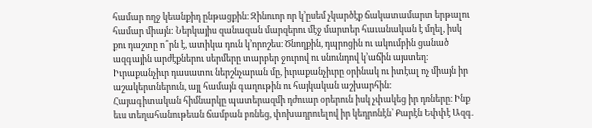համար ողջ կեանքիդ ընթացքին։ Զինուոր որ կ’ըսեմ չկարծէք ճակատամարտ երթալու համար միայն: Ներկայիս զանազան մարզերու մէջ մարտեր հաւանական է մղել, իսկ քու դաշտը ո՞րն է, ատիկա դուն կ’որոշես։ Ծնողքին, դպրոցին ու ակումբին ցանած ազգային արժէքներու սերմերը տարբեր ջուրով ու սնունդով կ’աճին այստեղ։ Իւրաքանչիւր դասատու ներշնչարան մը, իւրաքանչիւրը օրինակ ու իտէալ ոչ միայն իր աշակերտներուն, այլ համայն գաղութին ու հայկական աշխարհին։
Հայագիտական հիմնարկը պատերազմի դժուար օրերուն իսկ չփակեց իր դռները։ Ինք եւս տեղահանութեան ճամբան բռնեց, փոխադրուելով իր կեդրոնէն՝ Քարէն Եփփէ Ազգ.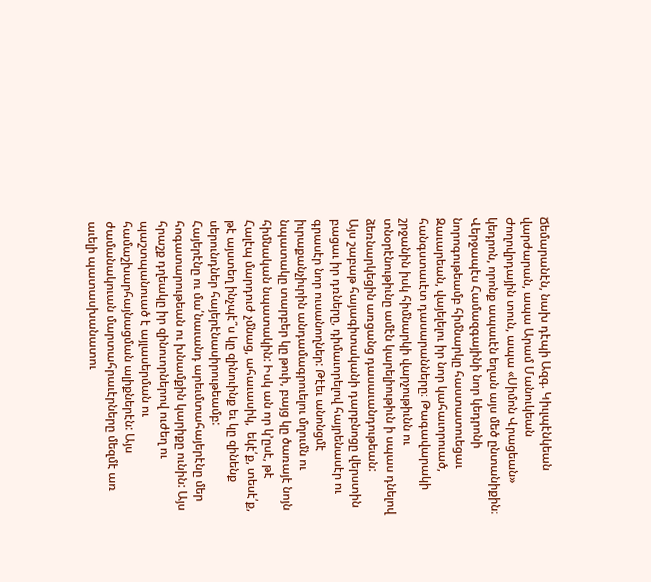Ճեմարանէն, նախ դէպի Ազգ. Կիւլպէնկեան վարժարան, ապա Արամ Մանուկեան Ժողովրդային տուն, ապա «Սիմոն Վրացեան» կեդրոն, որոնք ապաւէն եղան այս մեծ ընտանիքին։ Վերջապէս Համազգայինի նոր կեդրոնի նորոգութեամբ հիմնարկը հաստատուեցաւ Զաւարեան, վայելելու իր նոր կահաւորուած, հանգստաւէտ դասարանները։ Թագավարակի շրջանին իսկ հիմնարկի վարչութիւնն ու տնօրէնութիւնը ամէն կարելիութիւն ի սպաս դնելով ձեռնարկեցին առցանց դասաւանդութեան:
Այս շաբաթ հայագիտականի դարբնոցը վերստին բացաւ իր դռները, դիմաւորելով հայրենասէր ու գրասէր նոր ուսանողներ: Թէեւ անոնցմէ իւրաքանչիւրին անդամագրուելու մղումն ու նպատակը տարբեր կը թուի, բայց կը ծառայէ նոյն հիմնական նպատակին: Իսկ ան որ կ’ըսէ, թէ Հալէպ մարդուժ չմնաց, ահաւասիկ,  եկէ՛ք, տեսէ՛ք, թէ այստեղ ինչպէ՞ս կը զինուինք եւ կը զինենք սերունդներ հայերէնասիրութեամբ:
Հայերէնը ու մա՛նաւանդ արեւմտահայերէնը մեր հոգատարութեան ու խնամքին կարիքը ունին: Այս հրաշք դղեակը իր զինուորներով ուժեղ ու պաշտպանուած է այլասերման ու համաշխարհայնացման ալիքներէն: Այս ժամանակուան մարտահրաւէրները մեզմէ առ աւելի պատասխանատու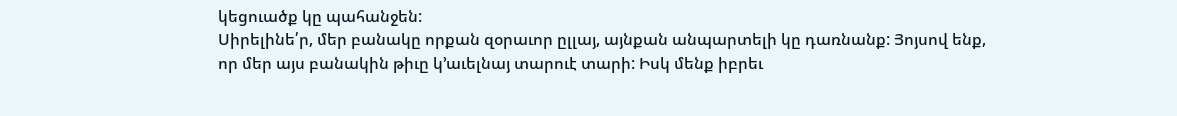կեցուածք կը պահանջեն:
Սիրելինե՛ր, մեր բանակը որքան զօրաւոր ըլլայ, այնքան անպարտելի կը դառնանք: Յոյսով ենք, որ մեր այս բանակին թիւը կ’աւելնայ տարուէ տարի: Իսկ մենք իբրեւ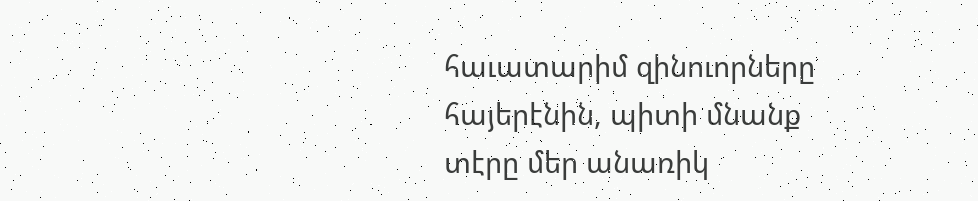հաւատարիմ զինուորները հայերէնին, պիտի մնանք տէրը մեր անառիկ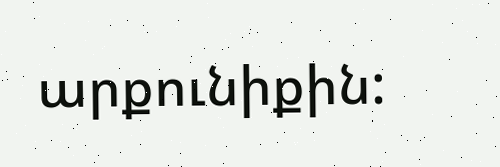արքունիքին: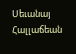Սեւանայ Հալլաճեան